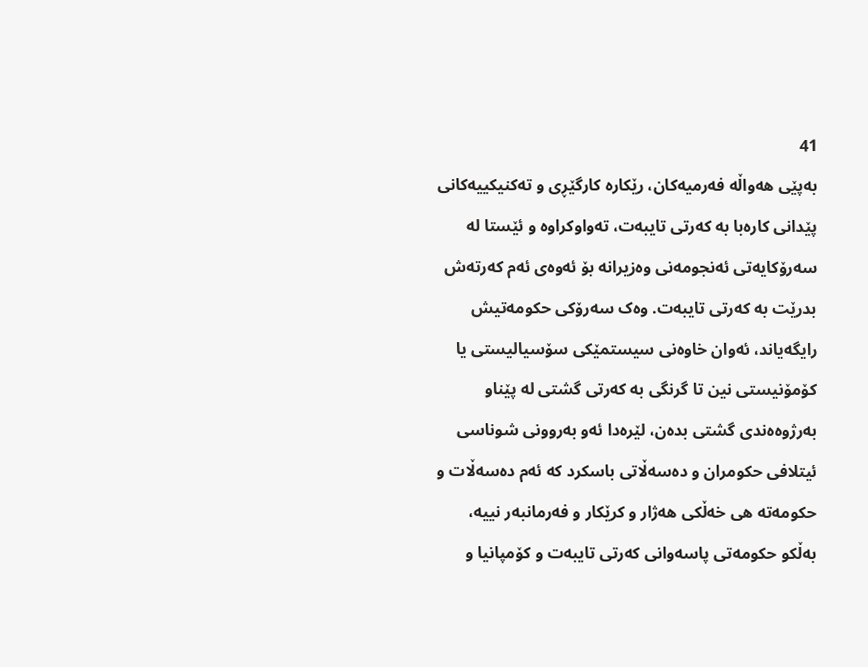41
بەپێی ھەواڵە فەرمیەکان، رێکارە کارگێڕی و تەکنیکییەکانی پێدانی کارەبا بە کەرتی تایبەت، تەواوکراوە و ئێستا لە سەرۆکایەتی ئەنجومەنی وەزیرانە بۆ ئەوەی ئەم کەرتەش بدرێت بە کەرتی تایبەت. وەک سەرۆکی حکومەتیش رایگەیاند، ئەوان خاوەنی سیستمێکی سۆسیالیستی یا کۆمۆنیستی نین تا گرنگی بە کەرتی گشتی لە پێناو بەرژوەەندی گشتی بدەن، لێرەدا ئەو بەروونی شوناسی ئیتلافی حکومران و دەسەڵاتی باسکرد کە ئەم دەسەڵات و حکومەتە ھی خەڵکی ھەژار و کرێکار و فەرمانبەر نییە، بەڵکو حکومەتی پاسەوانی کەرتی تایبەت و کۆمپانیا و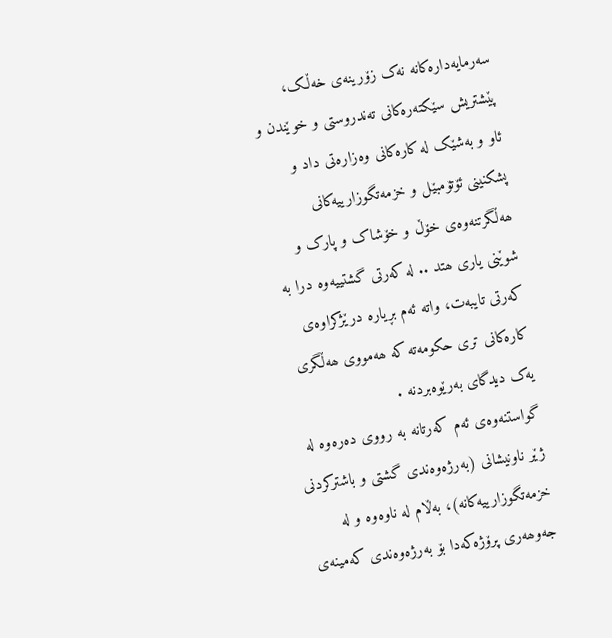سەرمایەدارەکانە نەک زۆرینەی خەڵک، پێشتریش سێکتەرەکانی تەندروستی و خوێندن و ئاو و بەشێک لە کارەکانی وەزارەتی داد و پشکنینی ئۆتۆمبێل و خزمەتگوزارییەکانی ھەڵگرتنەوەی خۆڵ و خۆشاک و پارک و شوێنی یاری ھتد .. لە کەرتی گشتییەوە درا بە کەرتی تایبەت، واتە ئەم بڕیارە درێژکراوەی کارەکانی تری حکومەتە کە ھەمووی ھەڵگری یەک دیدگای بەرێوەبردنە .
گواستنەوەی ئەم کەرتانە بە رووی دەرەوە لە ژێر ناونیشانی (بەرژەوەندی گشتی و باشترکردنی خزمەتگوزارییەکانە)، بەڵام لە ناوەوە و لە جەوھەری پرۆژەکەدا بۆ بەرژەوەندی کەمینەی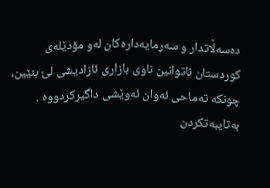دەسەڵاتدار و سەرمایەدارەکان لەو مۆدێلەی کوردستان ناتوانین ناوی بازاری ئازادیشی لێ بنێین، چونکە تەماحی ئەوان ئەوێشی داگیرکردووە .
بەتایبەتکردن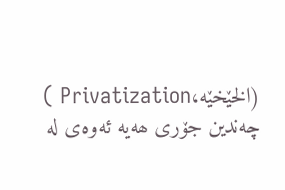(الخێخێە،Privatization ) چەندین جۆری ھەیە ئەوەی لە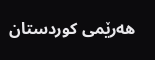ھەرێمی کوردستان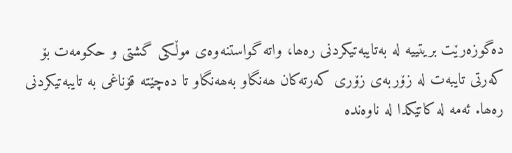دەگوزەرێت بریتییە لە بەتایبەتیکردنی رەھا، واتە گواستنەوەی موڵکی گشتی و حکومەت بۆ کەرتی تایبەت لە زۆربەی زۆری کەرتەکان ھەنگاو بەھەنگاو تا دەچێتە قۆناغی بە تایبەتیکردنی رەھا. ئەمە لە کاتێکدا لە ناوەندە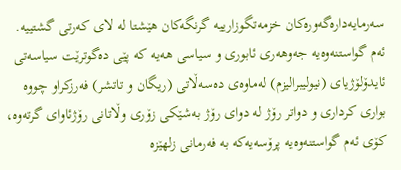سەرمایەدارەگەورەکان خزمەتگوزارییە گرنگەکان ھێشتا لە لای کەرتی گشتییە.
ئەم گواستنەوەیە جەوھەری ئابوری و سیاسی ھەیە کە پێی دەگوترێت سیاسەتی ئایدۆلۆژیای (نیولیبرالیزم) لەماوەی دەسەڵاتی (ریگان و تاتشر) فەرزکراو چووە بواری کرداری و دواتر رۆژ لە دوای رۆژ بەشێکی زۆری وڵاتانی رۆژئاوای گرتەوە، کۆی ئەم گواستنەوەیە پرۆسەیەکە بە فەرمانی زلھێزە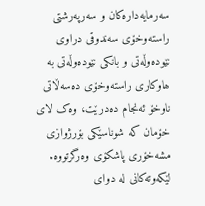سەرمایەدارەکان و سەرپەرشتی راستەوخۆی سەندوقی دراوی نێودەوڵەتی و بانکی نێودەوڵەتی بە ھاوکاری راستەوخۆی دەسەڵاتی ناوخۆ ئەنجام دەدرێت، وەک لای خۆمان کە شوناسێکی بۆرژوازی مشەخۆری پاشکۆی وەرگرتووە.
لێکەوتەکانی لە دوای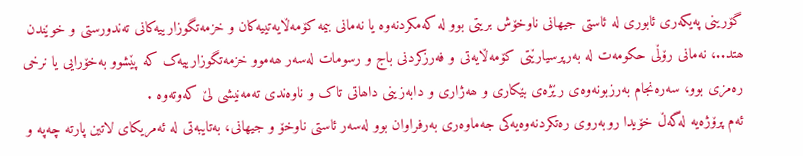گۆرینی پەیکەری ئابوری لە ئاستی جیھانی ناوخۆش بریتی بوو لە کەمکردنەوە یا نەمانی بیمە کۆمەڵایەتییەکان و خزمەتگوزارییەکانی تەندورستی و خوێندن ھتد..، نەمانی رۆڵی حکومەت لە بەرپرسیارێتی کۆمەڵایەتی و فەرزکردنی باج و رسومات لەسەر ھەموو خزمەتگوزارییەک کە پێشوو بەخۆرایی یا نرخی رەمزی بوو، سەرەنجام بەرزبونەوەی رێژەی بێکاری و ھەژاری و دابەزینی داھاتی تاک و ناوەندی تەمەنیشی لێ کەوتەوە .
ئەم پرۆژەیە لەگەڵ خۆیدا روبەروی رەتکردنەوەیەکی جەماوەری بەرفراوان بوو لەسەر ئاستی ناوخۆ و جیھانی، بەتایبەتی لە ئەمریکای لاتین پارتە چەپە و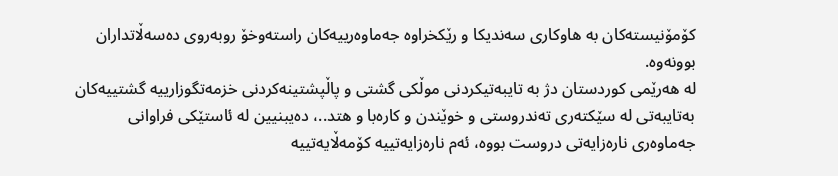کۆمۆنیستەکان بە ھاوکاری سەندیکا و رێکخراوە جەماوەرییەکان راستەوخۆ روبەروی دەسەڵاتداران بوونەوە.
لە ھەرێمی کوردستان دژ بە تایبەتیکردنی موڵکی گشتی و پاڵپشتینەکردنی خزمەتگوزارییە گشتییەکان بەتایبەتی لە سێکتەری تەندروستی و خوێندن و کارەبا و ھتد..، دەیبنیین لە ئاستێکی فراوانی جەماوەری نارەزایەتی دروست بووە، ئەم نارەزایەتییە کۆمەڵایەتییە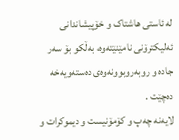لە ئاستی ھاشتاک و خۆپیشاندانی ئەلیکترۆنی نامێنێتەوە، بەڵکو بۆ سەر جادە و روبەروبوونەوەی دەستەویەخە دەچێت .
لایەنە چەپ و کۆمۆنیست و دیموکرات و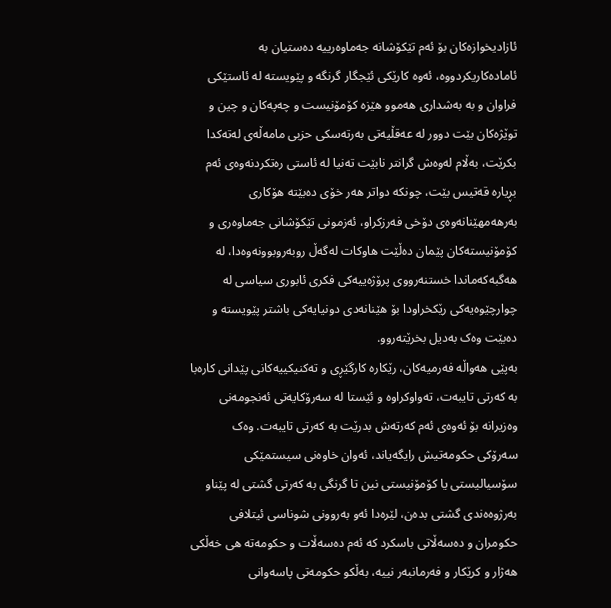ئازادیخوازەکان بۆ ئەم تێکۆشانە جەماوەرییە دەستیان بە ئامادەکاریکردووە، ئەوە کارێکی ئێجگار گرنگە و پێویستە لە ئاستێکی فراوان و بە بەشداری ھەموو ھێزە کۆمۆنیست و چەپەکان و چین و توێژەکان بێت دوور لە عەقڵیەتی بەرتەسکی حزبی مامەڵەی لەتەکدا بکرێت، بەڵام لەوەش گرانتر نابێت تەنیا لە ئاستی رەتکردنەوەی ئەم بڕیارە قەتیس بێت، چونکە دواتر ھەر خۆی دەبێتە ھۆکاری بەرھەمھێنانەوەی دۆخی فەرزکراو، ئەزمونی تێکۆشانی جەماوەری و کۆمۆنیستەکان پێمان دەڵێت ھاوکات لەگەڵ روبەروبوونەوەدا، لە ھەگبەکەماندا خستنەرووی پرۆژەییەکی فکری ئابوری سیاسی لە چوارچێوەیەکی رێکخراودا بۆ ھێنانەدی دونیایەکی باشتر پێویستە و دەبێت وەک بەدیل بخرێتەروو.
بەپێی ھەواڵە فەرمیەکان، رێکارە کارگێڕی و تەکنیکییەکانی پێدانی کارەبا بە کەرتی تایبەت، تەواوکراوە و ئێستا لە سەرۆکایەتی ئەنجومەنی وەزیرانە بۆ ئەوەی ئەم کەرتەش بدرێت بە کەرتی تایبەت. وەک سەرۆکی حکومەتیش رایگەیاند، ئەوان خاوەنی سیستمێکی سۆسیالیستی یا کۆمۆنیستی نین تا گرنگی بە کەرتی گشتی لە پێناو بەرژوەەندی گشتی بدەن، لێرەدا ئەو بەروونی شوناسی ئیتلافی حکومران و دەسەڵاتی باسکرد کە ئەم دەسەڵات و حکومەتە ھی خەڵکی ھەژار و کرێکار و فەرمانبەر نییە، بەڵکو حکومەتی پاسەوانی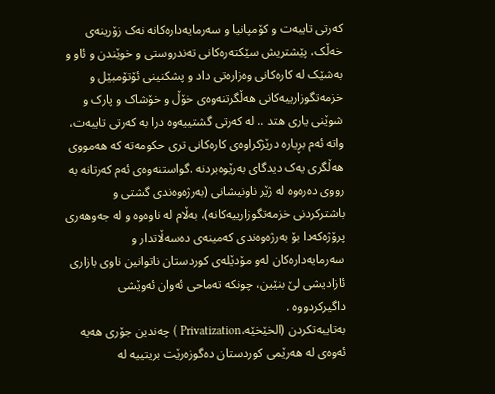کەرتی تایبەت و کۆمپانیا و سەرمایەدارەکانە نەک زۆرینەی خەڵک، پێشتریش سێکتەرەکانی تەندروستی و خوێندن و ئاو و بەشێک لە کارەکانی وەزارەتی داد و پشکنینی ئۆتۆمبێل و خزمەتگوزارییەکانی ھەڵگرتنەوەی خۆڵ و خۆشاک و پارک و شوێنی یاری ھتد .. لە کەرتی گشتییەوە درا بە کەرتی تایبەت، واتە ئەم بڕیارە درێژکراوەی کارەکانی تری حکومەتە کە ھەمووی ھەڵگری یەک دیدگای بەرێوەبردنە .گواستنەوەی ئەم کەرتانە بە رووی دەرەوە لە ژێر ناونیشانی (بەرژەوەندی گشتی و باشترکردنی خزمەتگوزارییەکانە)، بەڵام لە ناوەوە و لە جەوھەری پرۆژەکەدا بۆ بەرژەوەندی کەمینەی دەسەڵاتدار و سەرمایەدارەکان لەو مۆدێلەی کوردستان ناتوانین ناوی بازاری ئازادیشی لێ بنێین، چونکە تەماحی ئەوان ئەوێشی داگیرکردووە .
بەتایبەتکردن (الخێخێە،Privatization ) چەندین جۆری ھەیە ئەوەی لە ھەرێمی کوردستان دەگوزەرێت بریتییە لە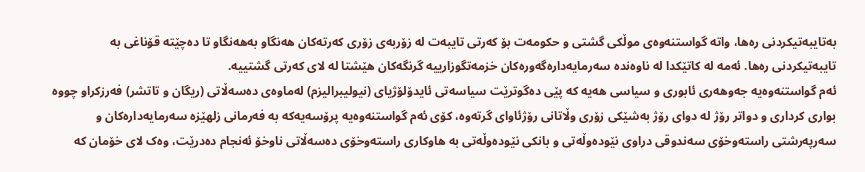بەتایبەتیکردنی رەھا، واتە گواستنەوەی موڵکی گشتی و حکومەت بۆ کەرتی تایبەت لە زۆربەی زۆری کەرتەکان ھەنگاو بەھەنگاو تا دەچێتە قۆناغی بە تایبەتیکردنی رەھا. ئەمە لە کاتێکدا لە ناوەندە سەرمایەدارەگەورەکان خزمەتگوزارییە گرنگەکان ھێشتا لە لای کەرتی گشتییە.
ئەم گواستنەوەیە جەوھەری ئابوری و سیاسی ھەیە کە پێی دەگوترێت سیاسەتی ئایدۆلۆژیای (نیولیبرالیزم) لەماوەی دەسەڵاتی (ریگان و تاتشر) فەرزکراو چووە بواری کرداری و دواتر رۆژ لە دوای رۆژ بەشێکی زۆری وڵاتانی رۆژئاوای گرتەوە، کۆی ئەم گواستنەوەیە پرۆسەیەکە بە فەرمانی زلھێزە سەرمایەدارەکان و سەرپەرشتی راستەوخۆی سەندوقی دراوی نێودەوڵەتی و بانکی نێودەوڵەتی بە ھاوکاری راستەوخۆی دەسەڵاتی ناوخۆ ئەنجام دەدرێت، وەک لای خۆمان کە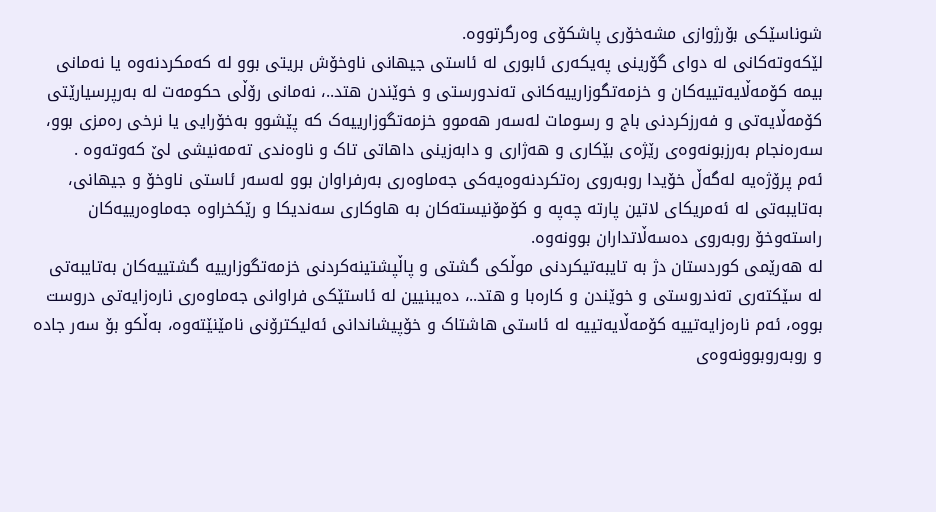شوناسێکی بۆرژوازی مشەخۆری پاشکۆی وەرگرتووە.
لێکەوتەکانی لە دوای گۆرینی پەیکەری ئابوری لە ئاستی جیھانی ناوخۆش بریتی بوو لە کەمکردنەوە یا نەمانی بیمە کۆمەڵایەتییەکان و خزمەتگوزارییەکانی تەندورستی و خوێندن ھتد..، نەمانی رۆڵی حکومەت لە بەرپرسیارێتی کۆمەڵایەتی و فەرزکردنی باج و رسومات لەسەر ھەموو خزمەتگوزارییەک کە پێشوو بەخۆرایی یا نرخی رەمزی بوو، سەرەنجام بەرزبونەوەی رێژەی بێکاری و ھەژاری و دابەزینی داھاتی تاک و ناوەندی تەمەنیشی لێ کەوتەوە .
ئەم پرۆژەیە لەگەڵ خۆیدا روبەروی رەتکردنەوەیەکی جەماوەری بەرفراوان بوو لەسەر ئاستی ناوخۆ و جیھانی، بەتایبەتی لە ئەمریکای لاتین پارتە چەپە و کۆمۆنیستەکان بە ھاوکاری سەندیکا و رێکخراوە جەماوەرییەکان راستەوخۆ روبەروی دەسەڵاتداران بوونەوە.
لە ھەرێمی کوردستان دژ بە تایبەتیکردنی موڵکی گشتی و پاڵپشتینەکردنی خزمەتگوزارییە گشتییەکان بەتایبەتی لە سێکتەری تەندروستی و خوێندن و کارەبا و ھتد..، دەیبنیین لە ئاستێکی فراوانی جەماوەری نارەزایەتی دروست بووە، ئەم نارەزایەتییە کۆمەڵایەتییە لە ئاستی ھاشتاک و خۆپیشاندانی ئەلیکترۆنی نامێنێتەوە، بەڵکو بۆ سەر جادە و روبەروبوونەوەی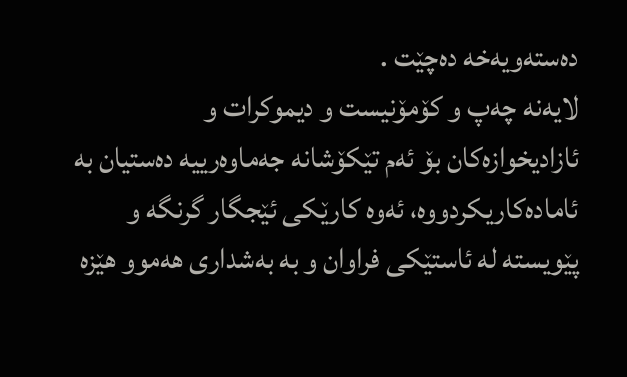دەستەویەخە دەچێت .
لایەنە چەپ و کۆمۆنیست و دیموکرات و ئازادیخوازەکان بۆ ئەم تێکۆشانە جەماوەرییە دەستیان بە ئامادەکاریکردووە، ئەوە کارێکی ئێجگار گرنگە و پێویستە لە ئاستێکی فراوان و بە بەشداری ھەموو ھێزە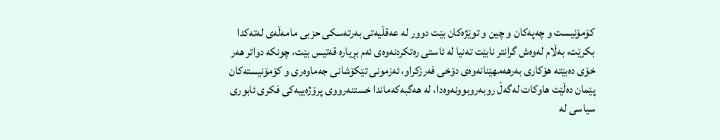کۆمۆنیست و چەپەکان و چین و توێژەکان بێت دوور لە عەقڵیەتی بەرتەسکی حزبی مامەڵەی لەتەکدا بکرێت، بەڵام لەوەش گرانتر نابێت تەنیا لە ئاستی رەتکردنەوەی ئەم بڕیارە قەتیس بێت، چونکە دواتر ھەر خۆی دەبێتە ھۆکاری بەرھەمھێنانەوەی دۆخی فەرزکراو، ئەزمونی تێکۆشانی جەماوەری و کۆمۆنیستەکان پێمان دەڵێت ھاوکات لەگەڵ روبەروبوونەوەدا، لە ھەگبەکەماندا خستنەرووی پرۆژەییەکی فکری ئابوری سیاسی لە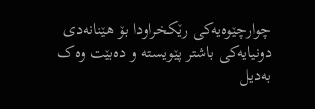چوارچێوەیەکی رێکخراودا بۆ ھێنانەدی دونیایەکی باشتر پێویستە و دەبێت وەک بەدیل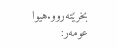بخرێتەروو.هیوا عومەر: